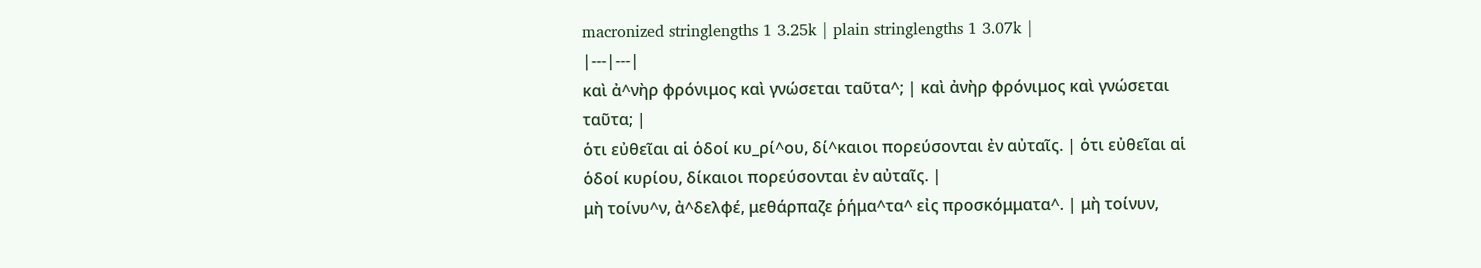macronized stringlengths 1 3.25k | plain stringlengths 1 3.07k |
|---|---|
καὶ ἀ^νὴρ φρόνιμος καὶ γνώσεται ταῦτα^; | καὶ ἀνὴρ φρόνιμος καὶ γνώσεται ταῦτα; |
ὁτι εὐθεῖαι αἱ ὁδοί κυ_ρί^ου, δί^καιοι πορεύσονται ἐν αὐταῖς. | ὁτι εὐθεῖαι αἱ ὁδοί κυρίου, δίκαιοι πορεύσονται ἐν αὐταῖς. |
μὴ τοίνυ^ν, ἀ^δελφέ, μεθάρπαζε ῥήμα^τα^ εἰς προσκόμματα^. | μὴ τοίνυν,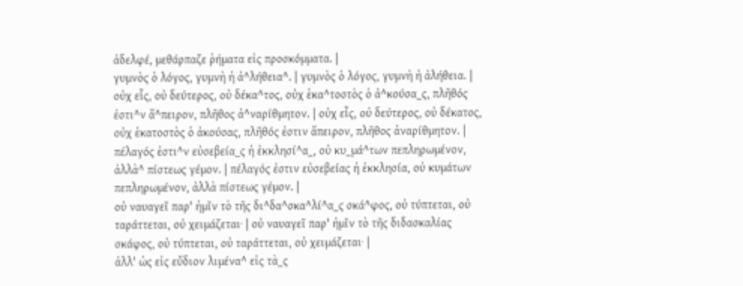ἀδελφέ, μεθάρπαζε ῥήματα εἰς προσκόμματα. |
γυμνὸς ὁ λόγος, γυμνὴ ἡ ἀ^λήθεια^. | γυμνὸς ὁ λόγος, γυμνὴ ἡ ἀλήθεια. |
οὐχ εἷς, οὐ δεύτερος, οὐ δέκα^τος, οὐχ ἑκα^τοστὸς ὁ ἀ^κούσα_ς, πλῆθός ἐστι^ν ἄ^πειρον, πλῆθος ἀ^ναρίθμητον. | οὐχ εἷς, οὐ δεύτερος, οὐ δέκατος, οὐχ ἑκατοστὸς ὁ ἀκούσας, πλῆθός ἐστιν ἄπειρον, πλῆθος ἀναρίθμητον. |
πέλαγός ἐστι^ν εὐσεβεία_ς ἡ ἐκκλησί^α_, οὐ κυ_μά^των πεπληρωμένον, ἀλλὰ^ πίστεως γέμον. | πέλαγός ἐστιν εὐσεβείας ἡ ἐκκλησία, οὐ κυμάτων πεπληρωμένον, ἀλλὰ πίστεως γέμον. |
οὐ ναυαγεῖ παρ' ἡμῖν τὸ τῆς δι^δα^σκα^λί^α_ς σκά^φος, οὐ τύπτεται, οὐ ταράττεται, οὐ χειμάζεται· | οὐ ναυαγεῖ παρ' ἡμῖν τὸ τῆς διδασκαλίας σκάφος, οὐ τύπτεται, οὐ ταράττεται, οὐ χειμάζεται· |
ἀλλ' ὡς εἰς εὔδιον λιμένα^ εἰς τὰ_ς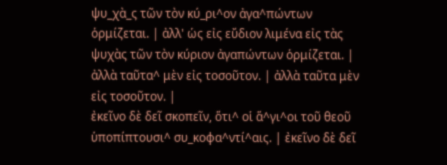ψυ_χὰ_ς τῶν τὸν κύ_ρι^ον ἀγα^πώντων ὁρμίζεται. | ἀλλ' ὡς εἰς εὔδιον λιμένα εἰς τὰς ψυχὰς τῶν τὸν κύριον ἀγαπώντων ὁρμίζεται. |
ἀλλὰ ταῦτα^ μὲν εἰς τοσοῦτον. | ἀλλὰ ταῦτα μὲν εἰς τοσοῦτον. |
ἐκεῖνο δὲ δεῖ σκοπεῖν, ὅτι^ οἱ ἅ^γι^οι τοῦ θεοῦ ὑποπίπτουσι^ συ_κοφα^ντί^αις. | ἐκεῖνο δὲ δεῖ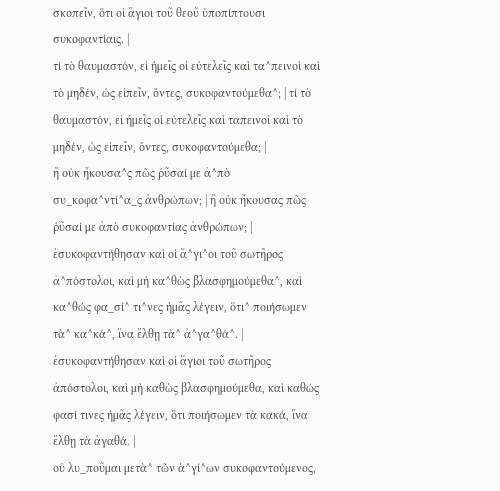σκοπεῖν, ὅτι οἱ ἅγιοι τοῦ θεοῦ ὑποπίπτουσι συκοφαντίαις. |
τί τὸ θαυμαστόν, εἰ ἡμεῖς οἱ εὐτελεῖς καὶ τα^πεινοὶ καὶ τὸ μηδέν, ὡς εἰπεῖν, ὄντες, συκοφαντούμεθα^; | τί τὸ θαυμαστόν, εἰ ἡμεῖς οἱ εὐτελεῖς καὶ ταπεινοὶ καὶ τὸ μηδέν, ὡς εἰπεῖν, ὄντες, συκοφαντούμεθα; |
ἢ οὐκ ἤκουσα^ς πῶς ῥῦσαί με ἀ^πὸ συ_κοφα^ντί^α_ς ἀνθρώπων; | ἢ οὐκ ἤκουσας πῶς ῥῦσαί με ἀπὸ συκοφαντίας ἀνθρώπων; |
ἐσυκοφαντήθησαν καὶ οἱ ἅ^γι^οι τοῦ σωτῆρος ἀ^πόστολοι, καὶ μὴ κα^θὼς βλασφημούμεθα^, καὶ κα^θώς φα_σί^ τι^νες ἡμᾶς λέγειν, ὅτι^ ποιήσωμεν τὰ^ κα^κά^, ἵνα ἔλθῃ τὰ^ ἀ^γα^θά^. | ἐσυκοφαντήθησαν καὶ οἱ ἅγιοι τοῦ σωτῆρος ἀπόστολοι, καὶ μὴ καθὼς βλασφημούμεθα, καὶ καθώς φασί τινες ἡμᾶς λέγειν, ὅτι ποιήσωμεν τὰ κακά, ἵνα ἔλθῃ τὰ ἀγαθά. |
οὐ λυ_ποῦμαι μετὰ^ τῶν ἁ^γί^ων συκοφαντούμενος,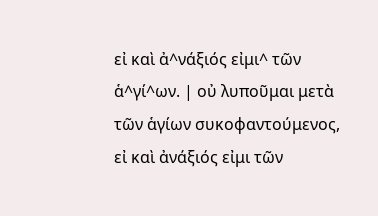εἰ καὶ ἀ^νάξιός εἰμι^ τῶν ἁ^γί^ων. | οὐ λυποῦμαι μετὰ τῶν ἁγίων συκοφαντούμενος, εἰ καὶ ἀνάξιός εἰμι τῶν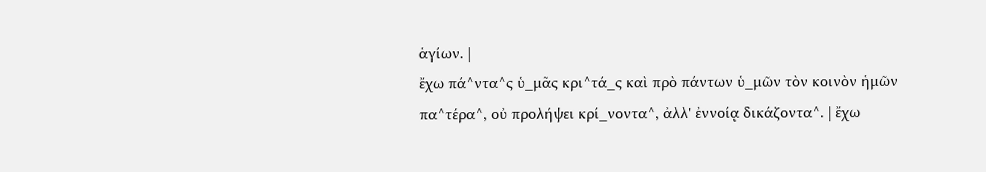ἁγίων. |
ἔχω πά^ντα^ς ὑ_μᾶς κρι^τά_ς καὶ πρὸ πάντων ὑ_μῶν τὸν κοινὸν ἡμῶν πα^τέρα^, οὐ προλήψει κρί_νοντα^, ἀλλ' ἐννοίᾳ δικάζοντα^. | ἔχω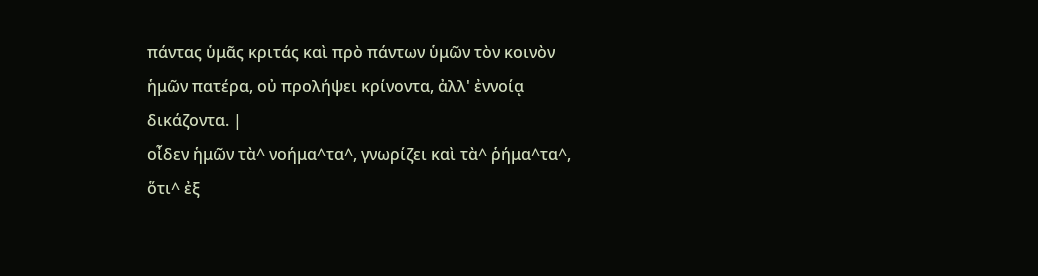πάντας ὑμᾶς κριτάς καὶ πρὸ πάντων ὑμῶν τὸν κοινὸν ἡμῶν πατέρα, οὐ προλήψει κρίνοντα, ἀλλ' ἐννοίᾳ δικάζοντα. |
οἶδεν ἡμῶν τὰ^ νοήμα^τα^, γνωρίζει καὶ τὰ^ ῥήμα^τα^, ὅτι^ ἐξ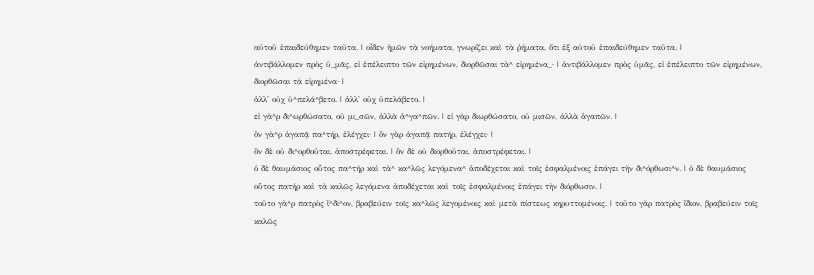αὐτοῦ ἐπαιδεύθημεν ταῦτα. | οἶδεν ἡμῶν τὰ νοήματα, γνωρίζει καὶ τὰ ῥήματα, ὅτι ἐξ αὐτοῦ ἐπαιδεύθημεν ταῦτα. |
ἀντιβάλλομεν πρὸς ὑ_μᾶς, εἰ ἐπέλειπτο τῶν εἰρημένων, διορθῶσαι τὰ^ εἰρημένα_· | ἀντιβάλλομεν πρὸς ὑμᾶς, εἰ ἐπέλειπτο τῶν εἰρημένων, διορθῶσαι τὰ εἰρημένα· |
ἀλλ' οὐχ ὑ^πελά^βετο. | ἀλλ' οὐχ ὑπελάβετο. |
εἰ γὰ^ρ δι^ωρθώσατο, οὐ μι_σῶν, ἀλλὰ ἀ^γα^πῶν. | εἰ γὰρ διωρθώσατο, οὐ μισῶν, ἀλλὰ ἀγαπῶν. |
ὃν γὰ^ρ ἀγαπᾷ πα^τήρ, ἐλέγχει· | ὃν γὰρ ἀγαπᾷ πατήρ, ἐλέγχει· |
ὃν δὲ οὐ δι^ορθοῦται, ἀποστρέφεται. | ὃν δὲ οὐ διορθοῦται, ἀποστρέφεται. |
ὁ δὲ θαυμάσιος οὗτος πα^τήρ καὶ τὰ^ κα^λῶς λεγόμενα^ ἀποδέχεται καὶ τοῖς ἐσφαλμένοις ἐπάγει τὴν δι^όρθωσι^ν. | ὁ δὲ θαυμάσιος οὗτος πατήρ καὶ τὰ καλῶς λεγόμενα ἀποδέχεται καὶ τοῖς ἐσφαλμένοις ἐπάγει τὴν διόρθωσιν. |
τοῦτο γὰ^ρ πατρὸς ἴ^δι^ον, βραβεύειν τοῖς κα^λῶς λεγομένοις καὶ μετὰ πίστεως κηρυττομένοις. | τοῦτο γὰρ πατρὸς ἴδιον, βραβεύειν τοῖς καλῶς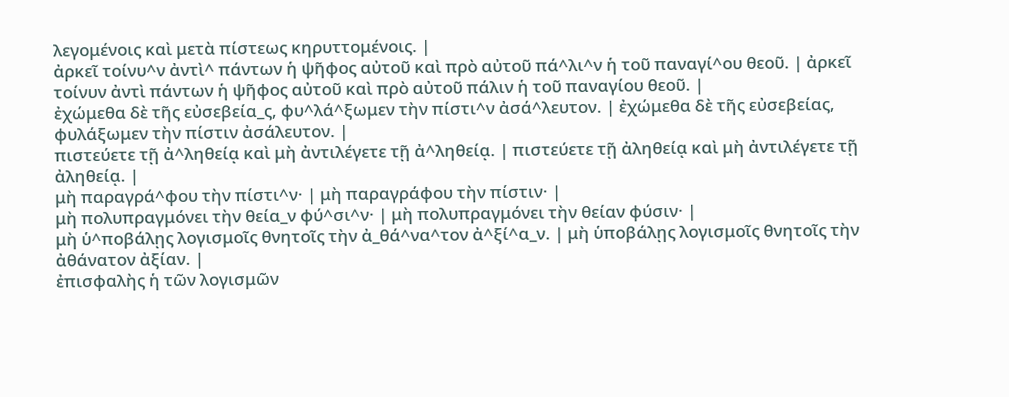λεγομένοις καὶ μετὰ πίστεως κηρυττομένοις. |
ἀρκεῖ τοίνυ^ν ἀντὶ^ πάντων ἡ ψῆφος αὐτοῦ καὶ πρὸ αὐτοῦ πά^λι^ν ἡ τοῦ παναγί^ου θεοῦ. | ἀρκεῖ τοίνυν ἀντὶ πάντων ἡ ψῆφος αὐτοῦ καὶ πρὸ αὐτοῦ πάλιν ἡ τοῦ παναγίου θεοῦ. |
ἐχώμεθα δὲ τῆς εὐσεβεία_ς, φυ^λά^ξωμεν τὴν πίστι^ν ἀσά^λευτον. | ἐχώμεθα δὲ τῆς εὐσεβείας, φυλάξωμεν τὴν πίστιν ἀσάλευτον. |
πιστεύετε τῇ ἀ^ληθείᾳ καὶ μὴ ἀντιλέγετε τῇ ἀ^ληθείᾳ. | πιστεύετε τῇ ἀληθείᾳ καὶ μὴ ἀντιλέγετε τῇ ἀληθείᾳ. |
μὴ παραγρά^φου τὴν πίστι^ν· | μὴ παραγράφου τὴν πίστιν· |
μὴ πολυπραγμόνει τὴν θεία_ν φύ^σι^ν· | μὴ πολυπραγμόνει τὴν θείαν φύσιν· |
μὴ ὑ^ποβάλῃς λογισμοῖς θνητοῖς τὴν ἀ_θά^να^τον ἀ^ξί^α_ν. | μὴ ὑποβάλῃς λογισμοῖς θνητοῖς τὴν ἀθάνατον ἀξίαν. |
ἐπισφαλὴς ἡ τῶν λογισμῶν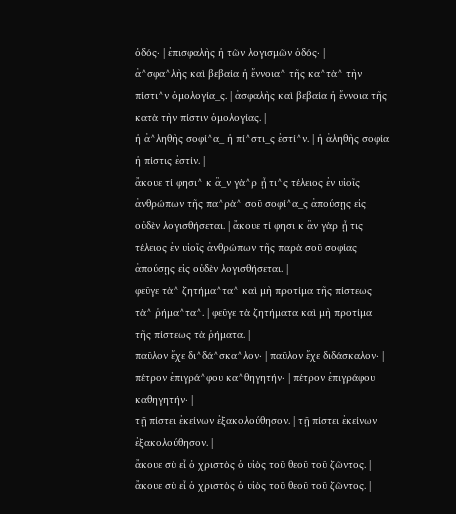ὁδός· | ἐπισφαλὴς ἡ τῶν λογισμῶν ὁδός· |
ἀ^σφα^λὴς καὶ βεβαία ἡ ἔννοια^ τῆς κα^τὰ^ τὴν πίστι^ν ὁμολογία_ς. | ἀσφαλὴς καὶ βεβαία ἡ ἔννοια τῆς κατὰ τὴν πίστιν ὁμολογίας. |
ἡ ἀ^ληθὴς σοφί^α_ ἡ πί^στι_ς ἐστί^ν. | ἡ ἀληθὴς σοφία ἡ πίστις ἐστίν. |
ἄκουε τί φησι^ κ ἂ_ν γὰ^ρ ᾖ τι^ς τέλειος ἐν υἱοῖς ἀνθρώπων τῆς πα^ρὰ^ σοῦ σοφί^α_ς ἀπούσῃς εἰς οὐδὲν λογισθήσεται. | ἄκουε τί φησι κ ἂν γὰρ ᾖ τις τέλειος ἐν υἱοῖς ἀνθρώπων τῆς παρὰ σοῦ σοφίας ἀπούσῃς εἰς οὐδὲν λογισθήσεται. |
φεῦγε τὰ^ ζητήμα^τα^ καὶ μὴ προτίμα τῆς πίστεως τὰ^ ῥήμα^τα^. | φεῦγε τὰ ζητήματα καὶ μὴ προτίμα τῆς πίστεως τὰ ῥήματα. |
παῦλον ἔχε δι^δά^σκα^λον· | παῦλον ἔχε διδάσκαλον· |
πέτρον ἐπιγρά^φου κα^θηγητήν· | πέτρον ἐπιγράφου καθηγητήν· |
τῇ πίστει ἐκείνων ἐξακολούθησον. | τῇ πίστει ἐκείνων ἐξακολούθησον. |
ἄκουε σὺ εἶ ὁ χριστὸς ὁ υἱὸς τοῦ θεοῦ τοῦ ζῶντος. | ἄκουε σὺ εἶ ὁ χριστὸς ὁ υἱὸς τοῦ θεοῦ τοῦ ζῶντος. |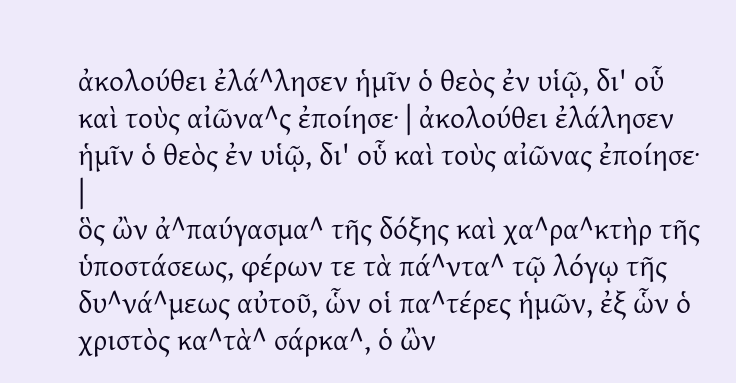ἀκολούθει ἐλά^λησεν ἡμῖν ὁ θεὸς ἐν υἱῷ, δι' οὗ καὶ τοὺς αἰῶνα^ς ἐποίησε· | ἀκολούθει ἐλάλησεν ἡμῖν ὁ θεὸς ἐν υἱῷ, δι' οὗ καὶ τοὺς αἰῶνας ἐποίησε· |
ὃς ὢν ἀ^παύγασμα^ τῆς δόξης καὶ χα^ρα^κτὴρ τῆς ὑποστάσεως, φέρων τε τὰ πά^ντα^ τῷ λόγῳ τῆς δυ^νά^μεως αὐτοῦ, ὧν οἱ πα^τέρες ἡμῶν, ἐξ ὧν ὁ χριστὸς κα^τὰ^ σάρκα^, ὁ ὢν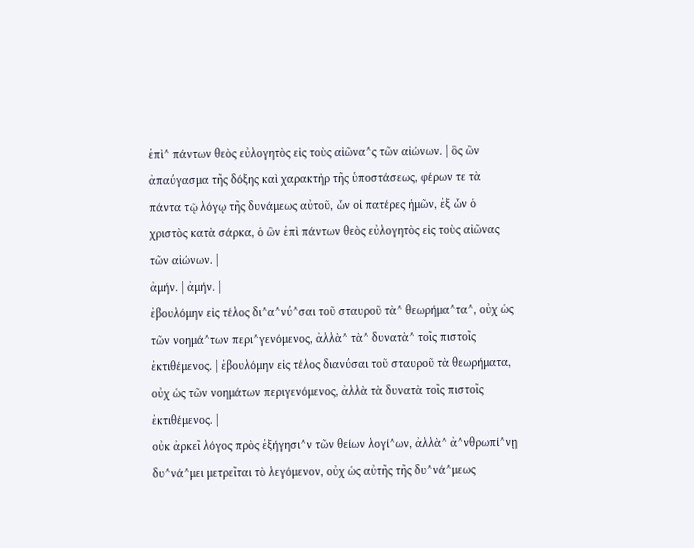ἐπὶ^ πάντων θεὸς εὐλογητὸς εἰς τοὺς αἰῶνα^ς τῶν αἰώνων. | ὃς ὢν ἀπαύγασμα τῆς δόξης καὶ χαρακτὴρ τῆς ὑποστάσεως, φέρων τε τὰ πάντα τῷ λόγῳ τῆς δυνάμεως αὐτοῦ, ὧν οἱ πατέρες ἡμῶν, ἐξ ὧν ὁ χριστὸς κατὰ σάρκα, ὁ ὢν ἐπὶ πάντων θεὸς εὐλογητὸς εἰς τοὺς αἰῶνας τῶν αἰώνων. |
ἀμήν. | ἀμήν. |
ἐβουλόμην εἰς τέλος δι^α^νύ^σαι τοῦ σταυροῦ τὰ^ θεωρήμα^τα^, οὐχ ὡς τῶν νοημά^των περι^γενόμενος, ἀλλὰ^ τὰ^ δυνατὰ^ τοῖς πιστοῖς ἐκτιθέμενος. | ἐβουλόμην εἰς τέλος διανύσαι τοῦ σταυροῦ τὰ θεωρήματα, οὐχ ὡς τῶν νοημάτων περιγενόμενος, ἀλλὰ τὰ δυνατὰ τοῖς πιστοῖς ἐκτιθέμενος. |
οὐκ ἀρκεῖ λόγος πρὸς ἐξήγησι^ν τῶν θείων λογί^ων, ἀλλὰ^ ἀ^νθρωπί^νῃ δυ^νά^μει μετρεῖται τὸ λεγόμενον, οὐχ ὡς αὐτῆς τῆς δυ^νά^μεως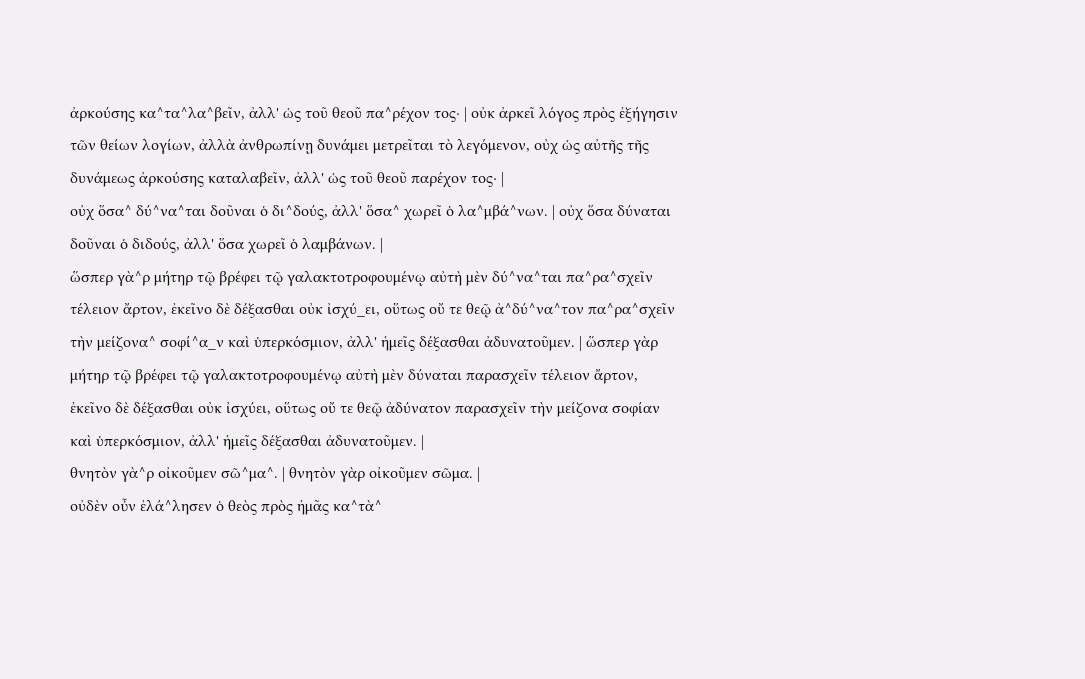ἀρκούσης κα^τα^λα^βεῖν, ἀλλ' ὡς τοῦ θεοῦ πα^ρέχον τος· | οὐκ ἀρκεῖ λόγος πρὸς ἐξήγησιν τῶν θείων λογίων, ἀλλὰ ἀνθρωπίνῃ δυνάμει μετρεῖται τὸ λεγόμενον, οὐχ ὡς αὐτῆς τῆς δυνάμεως ἀρκούσης καταλαβεῖν, ἀλλ' ὡς τοῦ θεοῦ παρέχον τος· |
οὐχ ὅσα^ δύ^να^ται δοῦναι ὁ δι^δούς, ἀλλ' ὅσα^ χωρεῖ ὁ λα^μβά^νων. | οὐχ ὅσα δύναται δοῦναι ὁ διδούς, ἀλλ' ὅσα χωρεῖ ὁ λαμβάνων. |
ὥσπερ γὰ^ρ μήτηρ τῷ βρέφει τῷ γαλακτοτροφουμένῳ αὐτὴ μὲν δύ^να^ται πα^ρα^σχεῖν τέλειον ἄρτον, ἐκεῖνο δὲ δέξασθαι οὐκ ἰσχύ_ει, οὕτως οὔ τε θεῷ ἀ^δύ^να^τον πα^ρα^σχεῖν τὴν μείζονα^ σοφί^α_ν καὶ ὑπερκόσμιον, ἀλλ' ἡμεῖς δέξασθαι ἀδυνατοῦμεν. | ὥσπερ γὰρ μήτηρ τῷ βρέφει τῷ γαλακτοτροφουμένῳ αὐτὴ μὲν δύναται παρασχεῖν τέλειον ἄρτον, ἐκεῖνο δὲ δέξασθαι οὐκ ἰσχύει, οὕτως οὔ τε θεῷ ἀδύνατον παρασχεῖν τὴν μείζονα σοφίαν καὶ ὑπερκόσμιον, ἀλλ' ἡμεῖς δέξασθαι ἀδυνατοῦμεν. |
θνητὸν γὰ^ρ οἰκοῦμεν σῶ^μα^. | θνητὸν γὰρ οἰκοῦμεν σῶμα. |
οὐδὲν οὖν ἐλά^λησεν ὁ θεὸς πρὸς ἡμᾶς κα^τὰ^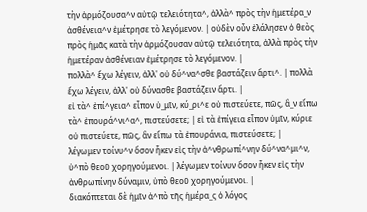τὴν ἁρμόζουσα^ν αὐτῷ τελειότητα^, ἀλλὰ^ πρὸς τὴν ἡμετέρα_ν ἀσθένεια^ν ἐμέτρησε τὸ λεγόμενον. | οὐδὲν οὖν ἐλάλησεν ὁ θεὸς πρὸς ἡμᾶς κατὰ τὴν ἁρμόζουσαν αὐτῷ τελειότητα, ἀλλὰ πρὸς τὴν ἡμετέραν ἀσθένειαν ἐμέτρησε τὸ λεγόμενον. |
πολλὰ^ ἔχω λέγειν, ἀλλ' οὐ δύ^να^σθε βαστάζειν ἄρτι^. | πολλὰ ἔχω λέγειν, ἀλλ' οὐ δύνασθε βαστάζειν ἄρτι. |
εἰ τὰ^ ἐπί^γεια^ εἶπον ὑ_μῖν, κύ_ρι^ε οὐ πιστεύετε, πῶς, ἂ_ν εἴπω τὰ^ ἐπουρά^νι^α^, πιστεύσετε; | εἰ τὰ ἐπίγεια εἶπον ὑμῖν, κύριε οὐ πιστεύετε, πῶς, ἂν εἴπω τὰ ἐπουράνια, πιστεύσετε; |
λέγωμεν τοίνυ^ν ὅσον ἧκεν εἰς τὴν ἀ^νθρωπί^νην δύ^να^μι^ν, ὑ^πὸ θεοῦ χορηγούμενοι. | λέγωμεν τοίνυν ὅσον ἧκεν εἰς τὴν ἀνθρωπίνην δύναμιν, ὑπὸ θεοῦ χορηγούμενοι. |
διακόπτεται δὲ ἡμῖν ἀ^πὸ τῆς ἡμέρα_ς ὁ λόγος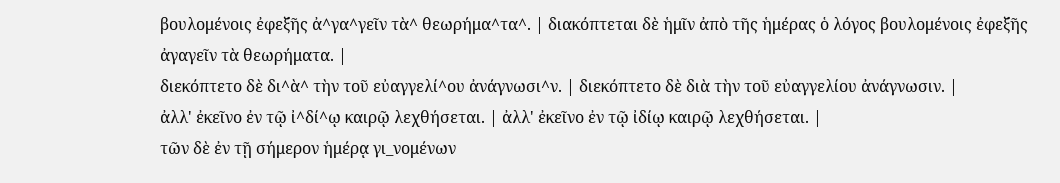βουλομένοις ἐφεξῆς ἀ^γα^γεῖν τὰ^ θεωρήμα^τα^. | διακόπτεται δὲ ἡμῖν ἀπὸ τῆς ἡμέρας ὁ λόγος βουλομένοις ἐφεξῆς ἀγαγεῖν τὰ θεωρήματα. |
διεκόπτετο δὲ δι^ὰ^ τὴν τοῦ εὐαγγελί^ου ἀνάγνωσι^ν. | διεκόπτετο δὲ διὰ τὴν τοῦ εὐαγγελίου ἀνάγνωσιν. |
ἀλλ' ἐκεῖνο ἐν τῷ ἰ^δί^ῳ καιρῷ λεχθήσεται. | ἀλλ' ἐκεῖνο ἐν τῷ ἰδίῳ καιρῷ λεχθήσεται. |
τῶν δὲ ἐν τῇ σήμερον ἡμέρᾳ γι_νομένων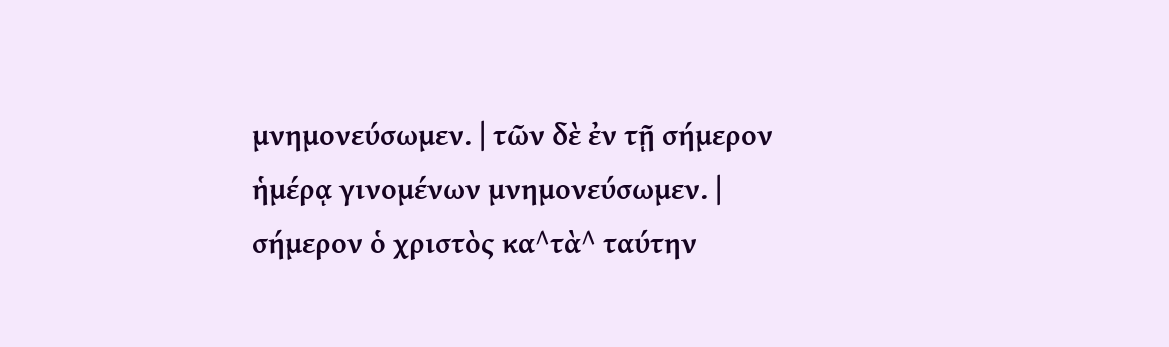μνημονεύσωμεν. | τῶν δὲ ἐν τῇ σήμερον ἡμέρᾳ γινομένων μνημονεύσωμεν. |
σήμερον ὁ χριστὸς κα^τὰ^ ταύτην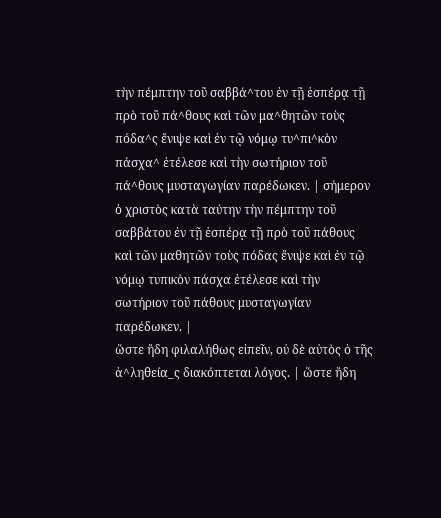τὴν πέμπτην τοῦ σαββά^του ἐν τῇ ἑσπέρᾳ τῇ πρὸ τοῦ πά^θους καὶ τῶν μα^θητῶν τοὺς πόδα^ς ἔνιψε καὶ ἐν τῷ νόμῳ τυ^πι^κὸν πάσχα^ ἐτέλεσε καὶ τὴν σωτήριον τοῦ πά^θους μυσταγωγίαν παρέδωκεν. | σήμερον ὁ χριστὸς κατὰ ταύτην τὴν πέμπτην τοῦ σαββάτου ἐν τῇ ἑσπέρᾳ τῇ πρὸ τοῦ πάθους καὶ τῶν μαθητῶν τοὺς πόδας ἔνιψε καὶ ἐν τῷ νόμῳ τυπικὸν πάσχα ἐτέλεσε καὶ τὴν σωτήριον τοῦ πάθους μυσταγωγίαν παρέδωκεν. |
ὥστε ἤδη φιλαλήθως εἰπεῖν, οὐ δὲ αὐτὸς ὁ τῆς ἀ^ληθεία_ς διακόπτεται λόγος. | ὥστε ἤδη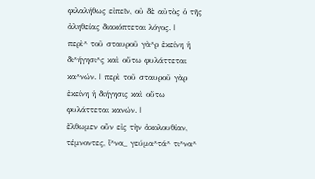φιλαλήθως εἰπεῖν, οὐ δὲ αὐτὸς ὁ τῆς ἀληθείας διακόπτεται λόγος. |
περὶ^ τοῦ σταυροῦ γὰ^ρ ἐκείνη ἡ δι^ήγησι^ς καὶ οὕτω φυλάττεται κα^νών. | περὶ τοῦ σταυροῦ γὰρ ἐκείνη ἡ διήγησις καὶ οὕτω φυλάττεται κανών. |
ἔλθωμεν οὖν εἰς τὴν ἀκολουθίαν, τέμνοντες, ἵ^να_ γεύμα^τά^ τι^να^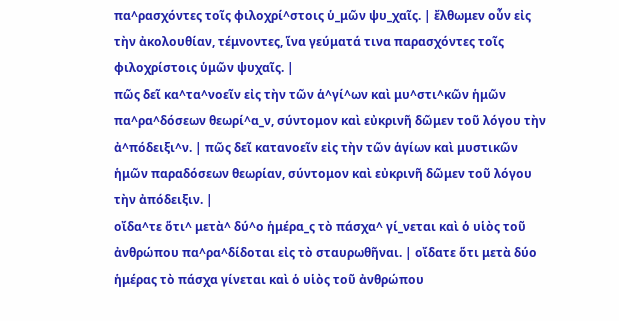πα^ρασχόντες τοῖς φιλοχρί^στοις ὑ_μῶν ψυ_χαῖς. | ἔλθωμεν οὖν εἰς τὴν ἀκολουθίαν, τέμνοντες, ἵνα γεύματά τινα παρασχόντες τοῖς φιλοχρίστοις ὑμῶν ψυχαῖς. |
πῶς δεῖ κα^τα^νοεῖν εἰς τὴν τῶν ἁ^γί^ων καὶ μυ^στι^κῶν ἡμῶν πα^ρα^δόσεων θεωρί^α_ν, σύντομον καὶ εὐκρινῆ δῶμεν τοῦ λόγου τὴν ἀ^πόδειξι^ν. | πῶς δεῖ κατανοεῖν εἰς τὴν τῶν ἁγίων καὶ μυστικῶν ἡμῶν παραδόσεων θεωρίαν, σύντομον καὶ εὐκρινῆ δῶμεν τοῦ λόγου τὴν ἀπόδειξιν. |
οἴδα^τε ὅτι^ μετὰ^ δύ^ο ἡμέρα_ς τὸ πάσχα^ γί_νεται καὶ ὁ υἱὸς τοῦ ἀνθρώπου πα^ρα^δίδοται εἰς τὸ σταυρωθῆναι. | οἴδατε ὅτι μετὰ δύο ἡμέρας τὸ πάσχα γίνεται καὶ ὁ υἱὸς τοῦ ἀνθρώπου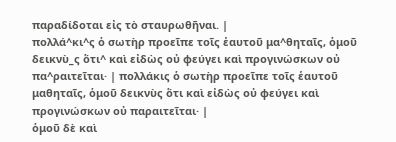παραδίδοται εἰς τὸ σταυρωθῆναι. |
πολλά^κι^ς ὁ σωτὴρ προεῖπε τοῖς ἑαυτοῦ μα^θηταῖς, ὁμοῦ δεικνὺ_ς ὅτι^ καὶ εἰδὼς οὐ φεύγει καὶ προγινώσκων οὐ πα^ραιτεῖται· | πολλάκις ὁ σωτὴρ προεῖπε τοῖς ἑαυτοῦ μαθηταῖς, ὁμοῦ δεικνὺς ὅτι καὶ εἰδὼς οὐ φεύγει καὶ προγινώσκων οὐ παραιτεῖται· |
ὁμοῦ δὲ καὶ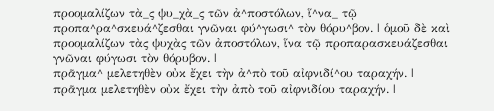προομαλίζων τὰ_ς ψυ_χὰ_ς τῶν ἀ^ποστόλων, ἵ^να_ τῷ προπα^ρα^σκευά^ζεσθαι γνῶναι φύ^γωσι^ τὸν θόρυ^βον. | ὁμοῦ δὲ καὶ προομαλίζων τὰς ψυχὰς τῶν ἀποστόλων, ἵνα τῷ προπαρασκευάζεσθαι γνῶναι φύγωσι τὸν θόρυβον. |
πρᾶγμα^ μελετηθὲν οὐκ ἔχει τὴν ἀ^πὸ τοῦ αἰφνιδί^ου ταραχήν. | πρᾶγμα μελετηθὲν οὐκ ἔχει τὴν ἀπὸ τοῦ αἰφνιδίου ταραχήν. |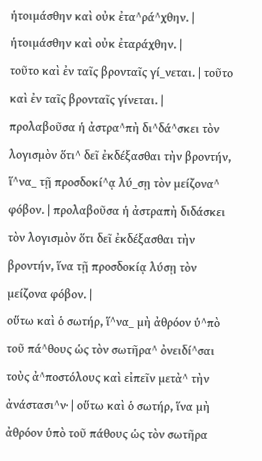ἡτοιμάσθην καὶ οὐκ ἐτα^ρά^χθην. | ἡτοιμάσθην καὶ οὐκ ἐταράχθην. |
τοῦτο καὶ ἐν ταῖς βρονταῖς γί_νεται. | τοῦτο καὶ ἐν ταῖς βρονταῖς γίνεται. |
προλαβοῦσα ἡ ἀστρα^πὴ δι^δά^σκει τὸν λογισμὸν ὅτι^ δεῖ ἐκδέξασθαι τὴν βροντήν, ἵ^να_ τῇ προσδοκί^ᾳ λύ_σῃ τὸν μείζονα^ φόβον. | προλαβοῦσα ἡ ἀστραπὴ διδάσκει τὸν λογισμὸν ὅτι δεῖ ἐκδέξασθαι τὴν βροντήν, ἵνα τῇ προσδοκίᾳ λύσῃ τὸν μείζονα φόβον. |
οὕτω καὶ ὁ σωτήρ, ἵ^να_ μὴ ἀθρόον ὑ^πὸ τοῦ πά^θους ὡς τὸν σωτῆρα^ ὀνειδί^σαι τοὺς ἀ^ποστόλους καὶ εἰπεῖν μετὰ^ τὴν ἀνάστασι^ν· | οὕτω καὶ ὁ σωτήρ, ἵνα μὴ ἀθρόον ὑπὸ τοῦ πάθους ὡς τὸν σωτῆρα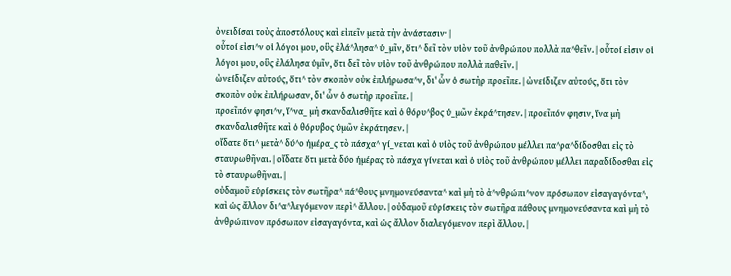ὀνειδίσαι τοὺς ἀποστόλους καὶ εἰπεῖν μετὰ τὴν ἀνάστασιν· |
οὗτοί εἰσι^ν οἱ λόγοι μου, οὓς ἐλά^λησα^ ὑ_μῖν, ὅτι^ δεῖ τὸν υἱὸν τοῦ ἀνθρώπου πολλὰ πα^θεῖν. | οὗτοί εἰσιν οἱ λόγοι μου, οὓς ἐλάλησα ὑμῖν, ὅτι δεῖ τὸν υἱὸν τοῦ ἀνθρώπου πολλὰ παθεῖν. |
ὠνείδιζεν αὐτούς, ὅτι^ τὸν σκοπὸν οὐκ ἐπλήρωσα^ν, δι' ὧν ὁ σωτὴρ προεῖπε. | ὠνείδιζεν αὐτούς, ὅτι τὸν σκοπὸν οὐκ ἐπλήρωσαν, δι' ὧν ὁ σωτὴρ προεῖπε. |
προεῖπόν φησι^ν, ἵ^να_ μὴ σκανδαλισθῆτε καὶ ὁ θόρυ^βος ὑ_μῶν ἐκρά^τησεν. | προεῖπόν φησιν, ἵνα μὴ σκανδαλισθῆτε καὶ ὁ θόρυβος ὑμῶν ἐκράτησεν. |
οἴδατε ὅτι^ μετὰ^ δύ^ο ἡμέρα_ς τὸ πάσχα^ γί_νεται καὶ ὁ υἱὸς τοῦ ἀνθρώπου μέλλει πα^ρα^δίδοσθαι εἰς τὸ σταυρωθῆναι. | οἴδατε ὅτι μετὰ δύο ἡμέρας τὸ πάσχα γίνεται καὶ ὁ υἱὸς τοῦ ἀνθρώπου μέλλει παραδίδοσθαι εἰς τὸ σταυρωθῆναι. |
οὐδαμοῦ εὑρίσκεις τὸν σωτῆρα^ πά^θους μνημονεύσαντα^ καὶ μὴ τὸ ἀ^νθρώπι^νον πρόσωπον εἰσαγαγόντα^, καὶ ὡς ἄλλον δι^α^λεγόμενον περὶ^ ἄλλου. | οὐδαμοῦ εὑρίσκεις τὸν σωτῆρα πάθους μνημονεύσαντα καὶ μὴ τὸ ἀνθρώπινον πρόσωπον εἰσαγαγόντα, καὶ ὡς ἄλλον διαλεγόμενον περὶ ἄλλου. |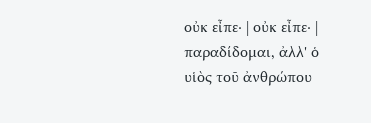οὐκ εἶπε· | οὐκ εἶπε· |
παραδίδομαι, ἀλλ' ὁ υἱὸς τοῦ ἀνθρώπου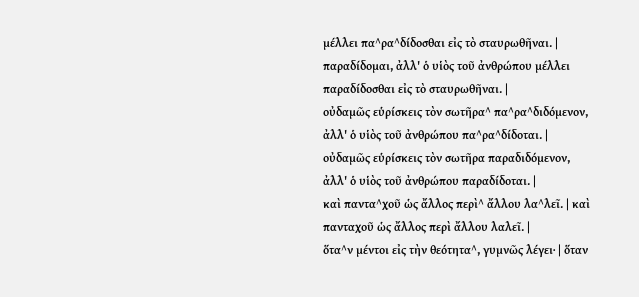μέλλει πα^ρα^δίδοσθαι εἰς τὸ σταυρωθῆναι. | παραδίδομαι, ἀλλ' ὁ υἱὸς τοῦ ἀνθρώπου μέλλει παραδίδοσθαι εἰς τὸ σταυρωθῆναι. |
οὐδαμῶς εὑρίσκεις τὸν σωτῆρα^ πα^ρα^διδόμενον, ἀλλ' ὁ υἱὸς τοῦ ἀνθρώπου πα^ρα^δίδοται. | οὐδαμῶς εὑρίσκεις τὸν σωτῆρα παραδιδόμενον, ἀλλ' ὁ υἱὸς τοῦ ἀνθρώπου παραδίδοται. |
καὶ παντα^χοῦ ὡς ἄλλος περὶ^ ἄλλου λα^λεῖ. | καὶ πανταχοῦ ὡς ἄλλος περὶ ἄλλου λαλεῖ. |
ὅτα^ν μέντοι εἰς τὴν θεότητα^, γυμνῶς λέγει· | ὅταν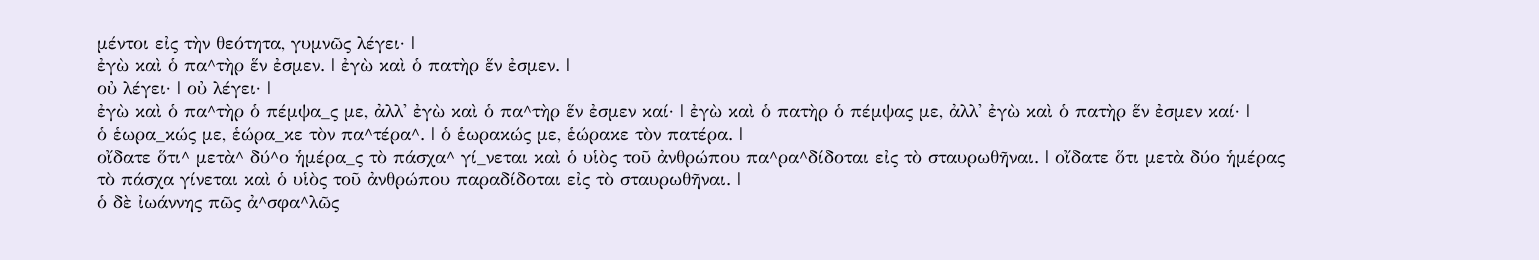μέντοι εἰς τὴν θεότητα, γυμνῶς λέγει· |
ἐγὼ καὶ ὁ πα^τὴρ ἕν ἐσμεν. | ἐγὼ καὶ ὁ πατὴρ ἕν ἐσμεν. |
οὐ λέγει· | οὐ λέγει· |
ἐγὼ καὶ ὁ πα^τὴρ ὁ πέμψα_ς με, ἀλλ' ἐγὼ καὶ ὁ πα^τὴρ ἕν ἐσμεν καί· | ἐγὼ καὶ ὁ πατὴρ ὁ πέμψας με, ἀλλ' ἐγὼ καὶ ὁ πατὴρ ἕν ἐσμεν καί· |
ὁ ἑωρα_κώς με, ἑώρα_κε τὸν πα^τέρα^. | ὁ ἑωρακώς με, ἑώρακε τὸν πατέρα. |
οἴδατε ὅτι^ μετὰ^ δύ^ο ἡμέρα_ς τὸ πάσχα^ γί_νεται καὶ ὁ υἱὸς τοῦ ἀνθρώπου πα^ρα^δίδοται εἰς τὸ σταυρωθῆναι. | οἴδατε ὅτι μετὰ δύο ἡμέρας τὸ πάσχα γίνεται καὶ ὁ υἱὸς τοῦ ἀνθρώπου παραδίδοται εἰς τὸ σταυρωθῆναι. |
ὁ δὲ ἰωάννης πῶς ἀ^σφα^λῶς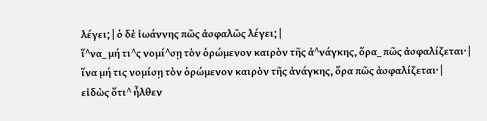λέγει; | ὁ δὲ ἰωάννης πῶς ἀσφαλῶς λέγει; |
ἵ^να_ μή τι^ς νομί^σῃ τὸν ὁρώμενον καιρὸν τῆς ἀ^νάγκης, ὅρα_ πῶς ἀσφαλίζεται· | ἵνα μή τις νομίσῃ τὸν ὁρώμενον καιρὸν τῆς ἀνάγκης, ὅρα πῶς ἀσφαλίζεται· |
εἰδὼς ὅτι^ ἦλθεν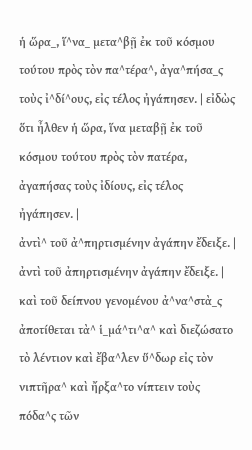ἡ ὥρα_, ἵ^να_ μετα^βῇ ἐκ τοῦ κόσμου τούτου πρὸς τὸν πα^τέρα^, ἀγα^πήσα_ς τοὺς ἰ^δί^ους, εἰς τέλος ἠγάπησεν. | εἰδὼς ὅτι ἦλθεν ἡ ὥρα, ἵνα μεταβῇ ἐκ τοῦ κόσμου τούτου πρὸς τὸν πατέρα, ἀγαπήσας τοὺς ἰδίους, εἰς τέλος ἠγάπησεν. |
ἀντὶ^ τοῦ ἀ^πηρτισμένην ἀγάπην ἔδειξε. | ἀντὶ τοῦ ἀπηρτισμένην ἀγάπην ἔδειξε. |
καὶ τοῦ δείπνου γενομένου ἀ^να^στὰ_ς ἀποτίθεται τὰ^ ἱ_μά^τι^α^ καὶ διεζώσατο τὸ λέντιον καὶ ἔβα^λεν ὕ^δωρ εἰς τὸν νιπτῆρα^ καὶ ἤρξα^το νίπτειν τοὺς πόδα^ς τῶν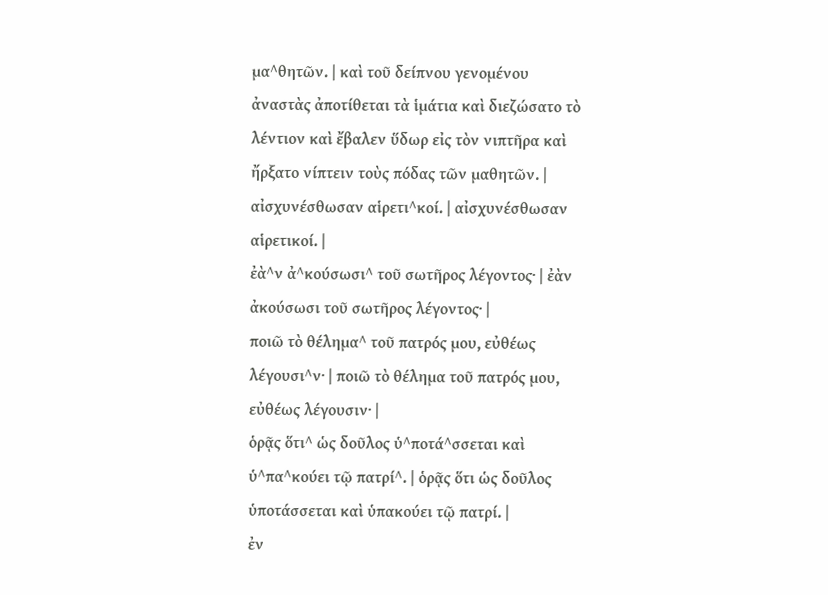μα^θητῶν. | καὶ τοῦ δείπνου γενομένου ἀναστὰς ἀποτίθεται τὰ ἱμάτια καὶ διεζώσατο τὸ λέντιον καὶ ἔβαλεν ὕδωρ εἰς τὸν νιπτῆρα καὶ ἤρξατο νίπτειν τοὺς πόδας τῶν μαθητῶν. |
αἰσχυνέσθωσαν αἱρετι^κοί. | αἰσχυνέσθωσαν αἱρετικοί. |
ἐὰ^ν ἀ^κούσωσι^ τοῦ σωτῆρος λέγοντος· | ἐὰν ἀκούσωσι τοῦ σωτῆρος λέγοντος· |
ποιῶ τὸ θέλημα^ τοῦ πατρός μου, εὐθέως λέγουσι^ν· | ποιῶ τὸ θέλημα τοῦ πατρός μου, εὐθέως λέγουσιν· |
ὁρᾷς ὅτι^ ὡς δοῦλος ὑ^ποτά^σσεται καὶ ὑ^πα^κούει τῷ πατρί^. | ὁρᾷς ὅτι ὡς δοῦλος ὑποτάσσεται καὶ ὑπακούει τῷ πατρί. |
ἐν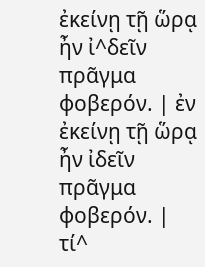ἐκείνῃ τῇ ὥρᾳ ἦν ἰ^δεῖν πρᾶγμα φοβερόν. | ἐν ἐκείνῃ τῇ ὥρᾳ ἦν ἰδεῖν πρᾶγμα φοβερόν. |
τί^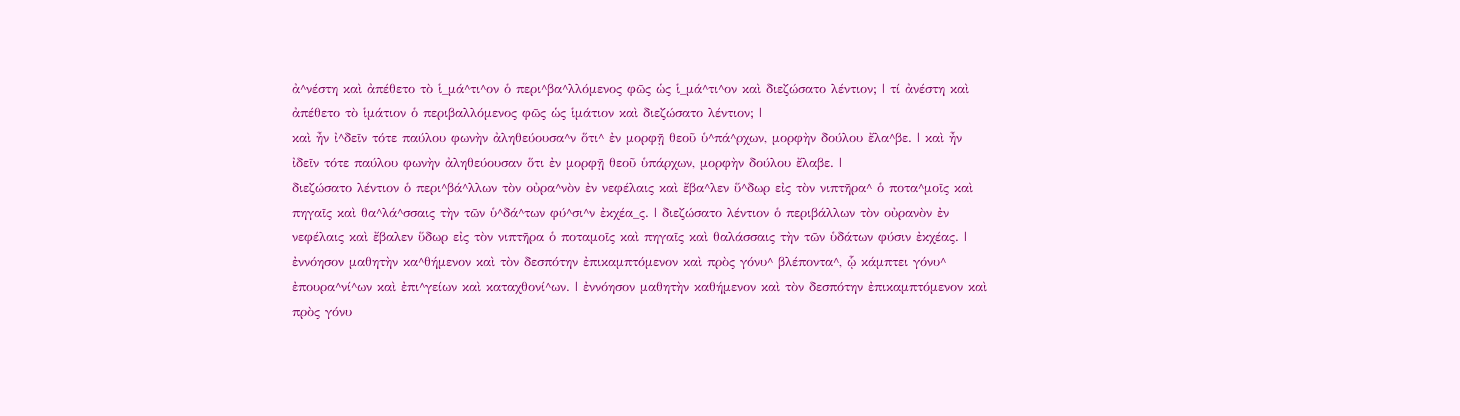ἀ^νέστη καὶ ἀπέθετο τὸ ἱ_μά^τι^ον ὁ περι^βα^λλόμενος φῶς ὡς ἱ_μά^τι^ον καὶ διεζώσατο λέντιον; | τί ἀνέστη καὶ ἀπέθετο τὸ ἱμάτιον ὁ περιβαλλόμενος φῶς ὡς ἱμάτιον καὶ διεζώσατο λέντιον; |
καὶ ἦν ἰ^δεῖν τότε παύλου φωνὴν ἀληθεύουσα^ν ὅτι^ ἐν μορφῇ θεοῦ ὑ^πά^ρχων, μορφὴν δούλου ἔλα^βε. | καὶ ἦν ἰδεῖν τότε παύλου φωνὴν ἀληθεύουσαν ὅτι ἐν μορφῇ θεοῦ ὑπάρχων, μορφὴν δούλου ἔλαβε. |
διεζώσατο λέντιον ὁ περι^βά^λλων τὸν οὐρα^νὸν ἐν νεφέλαις καὶ ἔβα^λεν ὕ^δωρ εἰς τὸν νιπτῆρα^ ὁ ποτα^μοῖς καὶ πηγαῖς καὶ θα^λά^σσαις τὴν τῶν ὑ^δά^των φύ^σι^ν ἐκχέα_ς. | διεζώσατο λέντιον ὁ περιβάλλων τὸν οὐρανὸν ἐν νεφέλαις καὶ ἔβαλεν ὕδωρ εἰς τὸν νιπτῆρα ὁ ποταμοῖς καὶ πηγαῖς καὶ θαλάσσαις τὴν τῶν ὑδάτων φύσιν ἐκχέας. |
ἐννόησον μαθητὴν κα^θήμενον καὶ τὸν δεσπότην ἐπικαμπτόμενον καὶ πρὸς γόνυ^ βλέποντα^, ᾧ κάμπτει γόνυ^ ἐπουρα^νί^ων καὶ ἐπι^γείων καὶ καταχθονί^ων. | ἐννόησον μαθητὴν καθήμενον καὶ τὸν δεσπότην ἐπικαμπτόμενον καὶ πρὸς γόνυ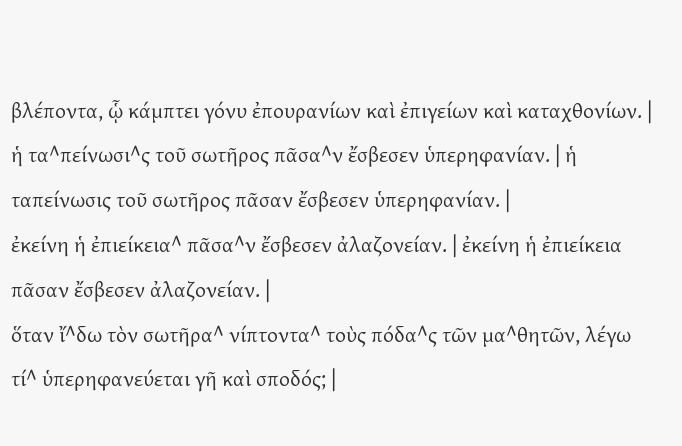βλέποντα, ᾧ κάμπτει γόνυ ἐπουρανίων καὶ ἐπιγείων καὶ καταχθονίων. |
ἡ τα^πείνωσι^ς τοῦ σωτῆρος πᾶσα^ν ἔσβεσεν ὑπερηφανίαν. | ἡ ταπείνωσις τοῦ σωτῆρος πᾶσαν ἔσβεσεν ὑπερηφανίαν. |
ἐκείνη ἡ ἐπιείκεια^ πᾶσα^ν ἔσβεσεν ἀλαζονείαν. | ἐκείνη ἡ ἐπιείκεια πᾶσαν ἔσβεσεν ἀλαζονείαν. |
ὅταν ἴ^δω τὸν σωτῆρα^ νίπτοντα^ τοὺς πόδα^ς τῶν μα^θητῶν, λέγω τί^ ὑπερηφανεύεται γῆ καὶ σποδός; |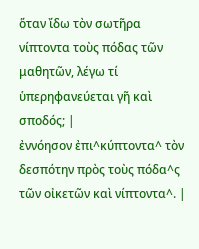ὅταν ἴδω τὸν σωτῆρα νίπτοντα τοὺς πόδας τῶν μαθητῶν, λέγω τί ὑπερηφανεύεται γῆ καὶ σποδός; |
ἐννόησον ἐπι^κύπτοντα^ τὸν δεσπότην πρὸς τοὺς πόδα^ς τῶν οἰκετῶν καὶ νίπτοντα^. |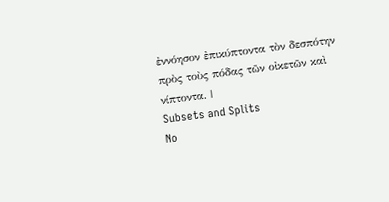ἐννόησον ἐπικύπτοντα τὸν δεσπότην πρὸς τοὺς πόδας τῶν οἰκετῶν καὶ νίπτοντα. |
Subsets and Splits
No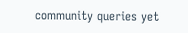community queries yet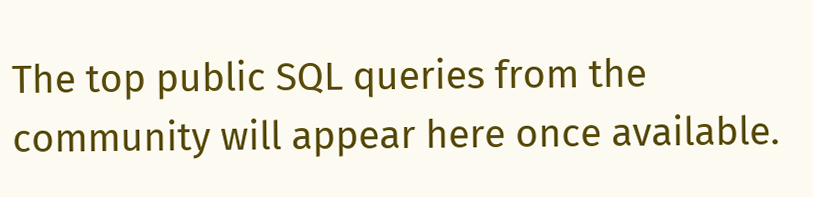The top public SQL queries from the community will appear here once available.